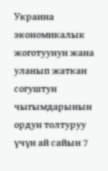Украина экономикалык жоготуунун жана уланып жаткан согуштун чыгымдарынын ордун толтуруу үчүн ай сайын 7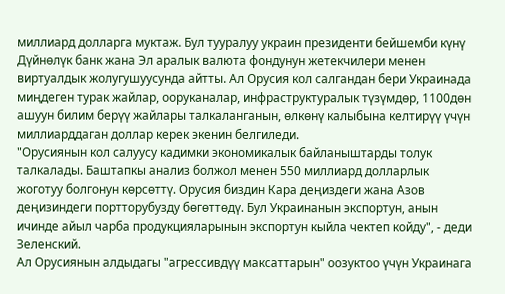миллиард долларга муктаж. Бул тууралуу украин президенти бейшемби күнү Дүйнөлүк банк жана Эл аралык валюта фондунун жетекчилери менен виртуалдык жолугушуусунда айтты. Ал Орусия кол салгандан бери Украинада миңдеген турак жайлар, ооруканалар, инфраструктуралык түзүмдөр, 1100дөн ашуун билим берүү жайлары талкаланганын, өлкөнү калыбына келтирүү үчүн миллиарддаган доллар керек экенин белгиледи.
"Орусиянын кол салуусу кадимки экономикалык байланыштарды толук талкалады. Баштапкы анализ болжол менен 550 миллиард долларлык жоготуу болгонун көрсөттү. Орусия биздин Кара деңиздеги жана Азов деңизиндеги портторубузду бөгөттөдү. Бул Украинанын экспортун, анын ичинде айыл чарба продукцияларынын экспортун кыйла чектеп койду", - деди Зеленский.
Ал Орусиянын алдыдагы "агрессивдүү максаттарын" оозуктоо үчүн Украинага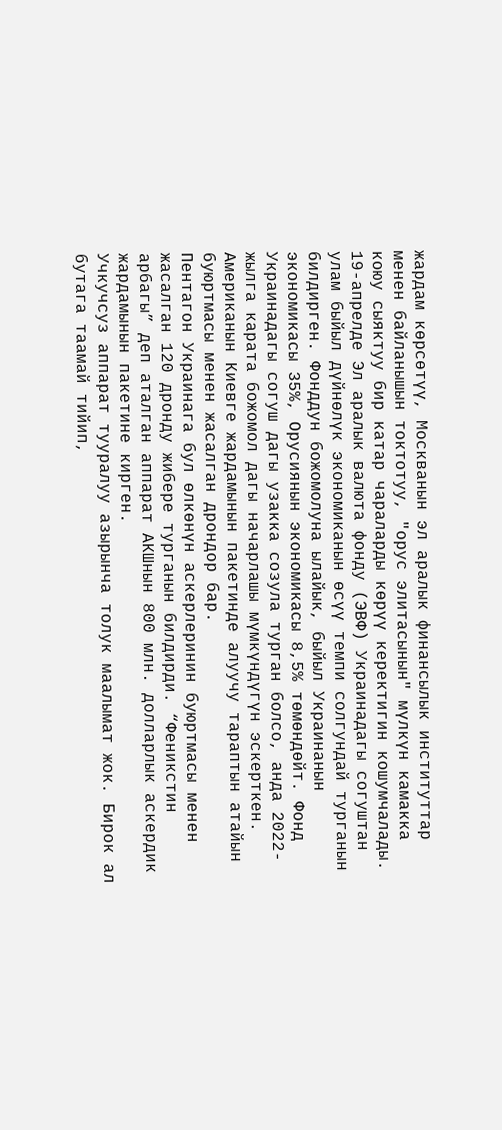жардам көрсөтүү, Москванын эл аралык финансылык институттар менен байланышын токтотуу, "орус элитасынын" мүлкүн камакка коюу сыяктуу бир катар чараларды көрүү керектигин кошумчалады.
19-апрелде Эл аралык валюта фонду (ЭВФ) Украинадагы согуштан улам быйыл дүйнөлүк экономиканын өсүү темпи солгундай турганын билдирген. Фонддун божомолуна ылайык, быйыл Украинанын экономикасы 35%, Орусиянын экономикасы 8,5% төмөндөйт. Фонд Украинадагы согуш дагы узакка созула турган болсо, анда 2022-жылга карата божомол дагы начарлашы мүмкүндүгүн эскерткен.
Американын Киевге жардамынын пакетинде алуучу тараптын атайын буюртмасы менен жасалган дрондор бар.
Пентагон Украинага бул өлкөнүн аскерлеринин буюртмасы менен жасалган 120 дронду жибере турганын билдирди. “Феникстин арбагы” деп аталган аппарат АКШнын 800 млн. долларлык аскердик жардамынын пакетине кирген.
Учкучсуз аппарат тууралуу азырынча толук маалымат жок. Бирок ал бутага таамай тийип,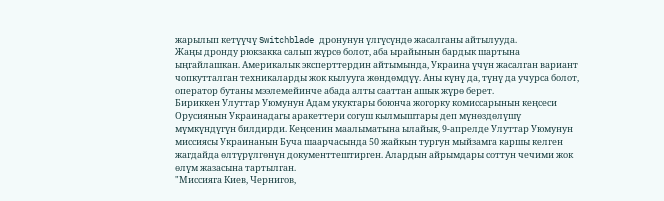жарылып кетүүчү Switchblade дронунун үлгүсүндө жасалганы айтылууда.
Жаңы дронду рюкзакка салып жүрсө болот, аба ырайынын бардык шартына ыңгайлашкан. Америкалык эксперттердин айтымында, Украина үчүн жасалган вариант чопкутталган техникаларды жок кылууга жөндөмдүү. Аны күнү да, түнү да учурса болот, оператор бутаны мээлемейинче абада алты сааттан ашык жүрө берет.
Бириккен Улуттар Уюмунун Адам укуктары боюнча жогорку комиссарынын кеңсеси Орусиянын Украинадагы аракеттери согуш кылмыштары деп мүнөздөлүшү мүмкүндүгүн билдирди. Кеңсенин маалыматына ылайык, 9-апрелде Улуттар Уюмунун миссиясы Украинанын Буча шаарчасында 50 жайкын тургун мыйзамга каршы келген жагдайда өлтүрүлгөнүн документтештирген. Алардын айрымдары соттун чечими жок өлүм жазасына тартылган.
"Миссияга Киев, Чернигов,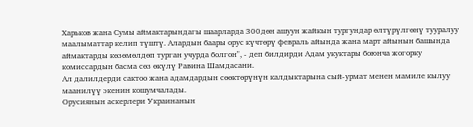Харьков жана Сумы аймактарындагы шаарларда 300дөн ашуун жайкын тургундар өлтүрүлгөнү тууралуу маалыматтар келип түштү. Алардын баары орус күчтөрү февраль айында жана март айынын башында аймактарды көзөмөлдөп турган учурда болгон", - деп билдирди Адам укуктары боюнча жогорку комиссардын басма сөз өкүлү Равина Шамдасани.
Ал далилдерди сактоо жана адамдардын сөөктөрүнүн калдыктарына сый-урмат менен мамиле кылуу маанилүү экенин кошумчалады.
Орусиянын аскерлери Украинанын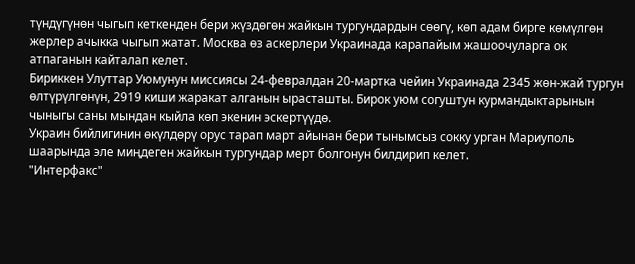түндүгүнөн чыгып кеткенден бери жүздөгөн жайкын тургундардын сөөгү, көп адам бирге көмүлгөн жерлер ачыкка чыгып жатат. Москва өз аскерлери Украинада карапайым жашоочуларга ок атпаганын кайталап келет.
Бириккен Улуттар Уюмунун миссиясы 24-февралдан 20-мартка чейин Украинада 2345 жөн-жай тургун өлтүрүлгөнүн, 2919 киши жаракат алганын ырасташты. Бирок уюм согуштун курмандыктарынын чыныгы саны мындан кыйла көп экенин эскертүүдө.
Украин бийлигинин өкүлдөрү орус тарап март айынан бери тынымсыз сокку урган Мариуполь шаарында эле миңдеген жайкын тургундар мерт болгонун билдирип келет.
"Интерфакс"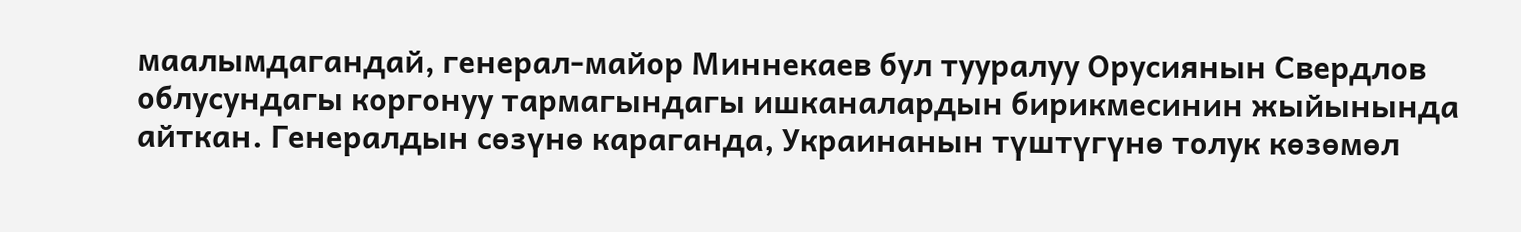маалымдагандай, генерал-майор Миннекаев бул тууралуу Орусиянын Свердлов облусундагы коргонуу тармагындагы ишканалардын бирикмесинин жыйынында айткан. Генералдын сөзүнө караганда, Украинанын түштүгүнө толук көзөмөл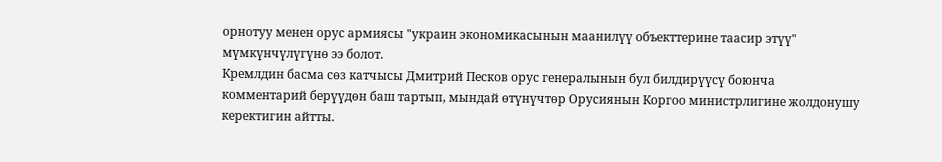орнотуу менен орус армиясы "украин экономикасынын маанилүү объекттерине таасир этүү" мүмкүнчүлүгүнө ээ болот.
Кремлдин басма сөз катчысы Дмитрий Песков орус генералынын бул билдирүүсү боюнча комментарий берүүдөн баш тартып, мындай өтүнүчтөр Орусиянын Коргоо министрлигине жолдонушу керектигин айтты.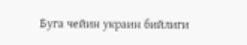Буга чейин украин бийлиги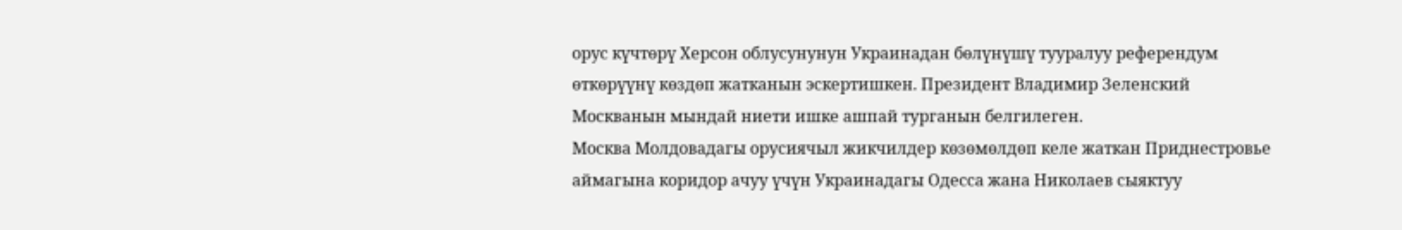орус күчтөрү Херсон облусунунун Украинадан бөлүнүшү тууралуу референдум өткөрүүнү көздөп жатканын эскертишкен. Президент Владимир Зеленский Москванын мындай ниети ишке ашпай турганын белгилеген.
Москва Молдовадагы орусиячыл жикчилдер көзөмөлдөп келе жаткан Приднестровье аймагына коридор ачуу үчүн Украинадагы Одесса жана Николаев сыяктуу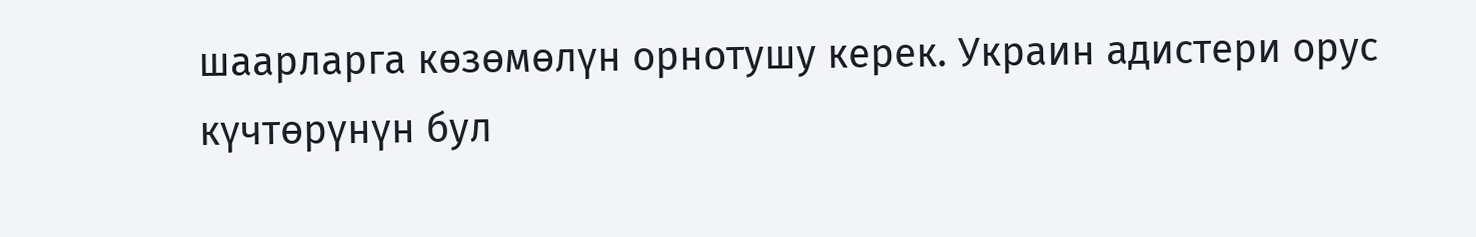шаарларга көзөмөлүн орнотушу керек. Украин адистери орус күчтөрүнүн бул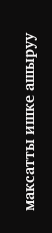максатты ишке ашыруу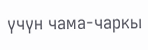үчүн чама-чаркы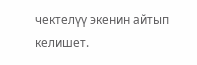чектелүү экенин айтып келишет.